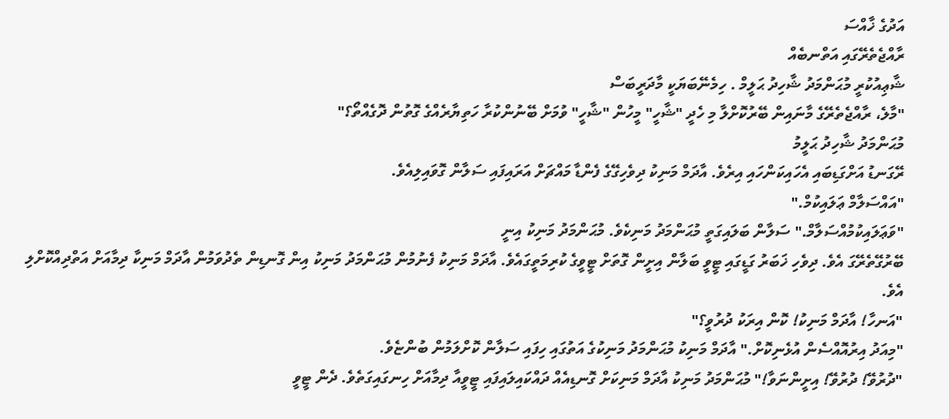އަދުގެ ޚާއްސަ
ރާއްޖެތެރޭގައި އަތްނބެއް
ޝާޢިއުކުރީ މުޙަންމަދު ޝާހިދު ޙަލީމް . ހިމެނޭބަޔަކީ މާދަރީބަސް
"މާލެ، ރާއްޖެތެރޭގެ މާނައިން ބޭރުކޮށްލާ މި ހެދީ "ޝާހީ" މީހުން "ޝާހީ" ވުމަށް ބޭނުންކުރާ ހަތިޔާރެއްގެ ގޮތުން ދޮގެއްތޯ؟"
މުޙަންމަދު ޝާހިދު ޙަލީމު
ރޭގަނޑު އަށްގަޑިބައި އެހައިކަންހައި އިރެވެ. އާދަމް މަނިކު ދިވެހިގޭގެ ފެންޑާ މައްޗަށް އަރައިފައި ސަލާން ގޮވައިލިއެވެ.
"އައްސަލާމް ޢަލައިކުމް."
"ވަޢަލައިކުމުއްސަލާމް." ސަލާން ބަލައިގަތީ މުޙަންމަދު މަނިކެވެ. މުޙަންމަދު މަނިކު އިނީ
ބޭރުގޭތެރޭގަ އެވެ. ދިވެހި ޚަބަރު ގަޑީގައި ޓީވީ ބަލާން އިށީން ގޮތަށް ޓީވީގެ ކުރިމަތީގައެވެ. އާދަމް މަނިކު ފެނުމުން މުޙަންމަދު މަނިކު އިން ގޮނޑިން ތެދުވަމުން އާދަމް މަނިކާ ދިމާއަށް އަތްދިއްކޮށްލި އެވެ.
"އަނހާ! އާދަމް މަނިކު! ކޮން އިރަކު ދުރުވީ؟"
"މިއަދު އިރުއޮއްސެން އުޅެނިކޮށް." އާދަމް މަނިކު މުޙަންމަދު މަނިކުގެ އަތުގައި ހިފައި ސަލާން ކޮށްލަމުން ބުންޏެވެ.
"ދުރުވޭ! ދުރުވޭ! އިށީންނަވާ!" މުޙަންމަދު މަނިކު އާދަމް މަނިކަށް ގޮނޑިއެއް ދައްކައިލައިފައި ޓީވީއާ ދިމާއަށް ހިނގައިގަތެވެ. ދެން ޓީވީ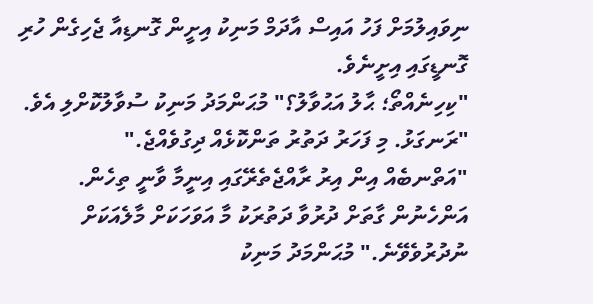ނިވައިލުމަށް ފަހު އައިސް އާދަމް މަނިކު އިށީން ގޮނޑިއާ ޖެހިގެން ހުރި ގޮނޑީގައި އިށީނެވެ.
"ކިހިނެއްތޯ؛ ޙާލު އަޙުވާލު؟" މުޙަންމަދު މަނިކު ސުވާލުކޮށްލި އެވެ.
"ރަނގަޅު. މި ފަހަރު ދަތުރު ތަންކޮޅެއް ދިގުވެއްޖެ."
"އަތްނބެއް އިން އިރު ރާއްޖެތެރޭގައި އިނީމާ ވާނީ ތިހެން. އަންހެނުން ގާތަށް ދުރުވާ ދަތުރަކު މާ އަވަހަކަށް މާލެއަކަށް ނުދުރުވެވޭނެ." މުޙަންމަދު މަނިކު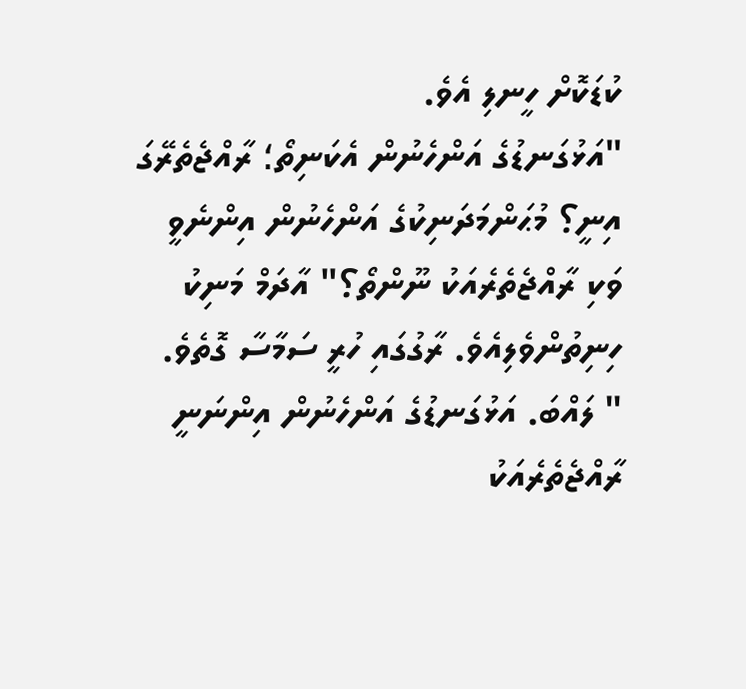ކުޑަކޮށް ހީނލި އެވެ.
"އަޅުގަނޑުގެ އަންހެނުން އެކަނިތޯ؛ ރާއްޖެތެރޭގަ އިނީ؟ މުޙަންމަދަނިކުގެ އަންހެނުން އިންނެވީ ވަކި ރާއްޖެތެރެއަކު ނޫންތޯ؟" އާދަމް މަނިކު ހިނިތުންވެލިއެވެ. ރާގުގައި ހުރީ ސަމާސާ ގޮތެވެ.
" ލައްބަ. އަޅުގަނޑުގެ އަންހެނުން އިންނަނީ ރާއްޖެތެރެއަކު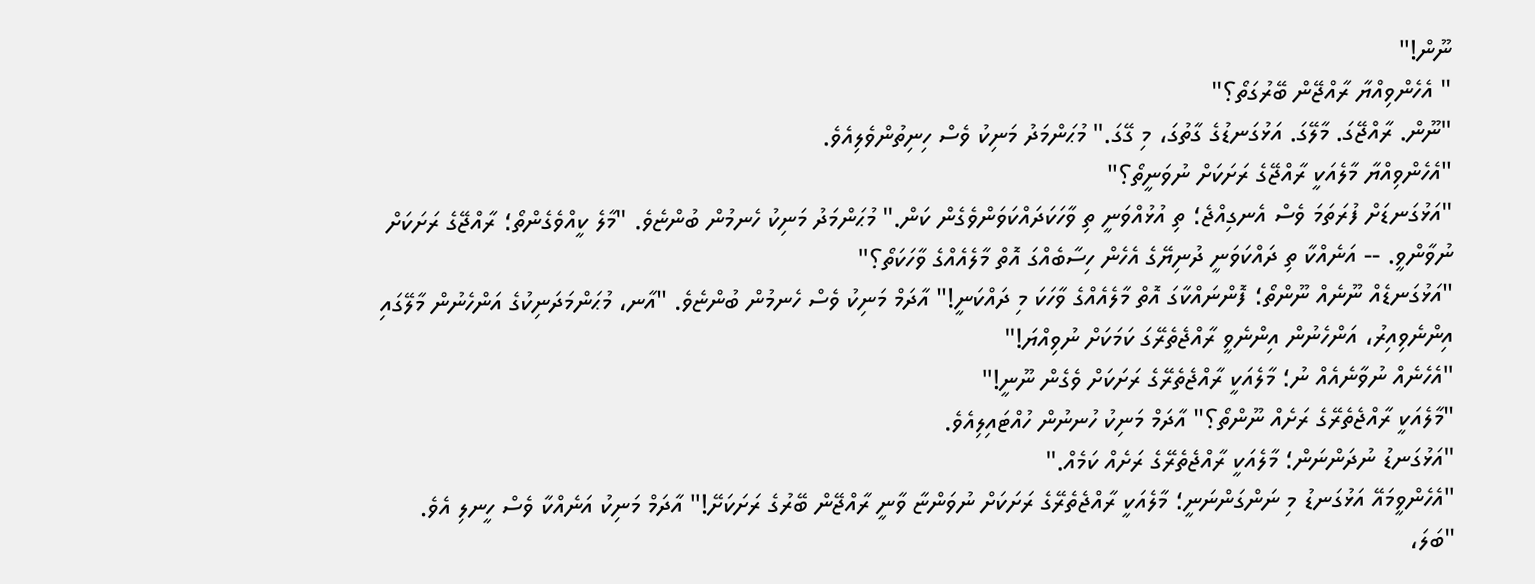ނޫން!"
" އެހެންވިއްޔާ ރާއްޖޭން ބޭރުގަތޯ؟"
"ނޫން. ރާއްޖޭގަ. މާލޭގަ. އަޅުގަނޑުގެ ގާތުގަ، މި ގޭގަ." މުޙަންމަދު މަނިކު ވެސް ހިނިތުންވެލިއެވެ.
"އެހެންވިއްޔާ މާލެއަކީ ރާއްޖޭގެ ރަށަކަށް ނުވަނީތޯ؟"
"އަޅުގަނޑަށް ފުރަތަމަ ވެސް އެނގިއްޖެ؛ ތި އުޅުއްވަނީ ތި ވާހަކަދައްކަވަންވެގެން ކަން." މުޙަންމަދު މަނިކު ހެނމުން ބުންޏެވެ. "މާލެ ކީއްވެގެންތޯ؛ ރާއްޖޭގެ ރަށަކަށް ނުވާންވީ. -- އަނެއްކާ ތި ދައްކަވަނީ ދުނިޔޭގެ އެހެން ހިސާބެއްގަ އޮތް މާލެއެއްގެ ވާހަކަތޯ؟"
"އަޅުގަނޑެއް ނޫނެއް ނޫންތޯ؛ ފޮންނައްކާގަ އޮތް މާލެއެއްގެ ވާހަކަ މި ދައްކަނީ!" އާދަމް މަނިކު ވެސް ހެނމުން ބުންޏެވެ. "އާނ، މުޙަންމަދަނިކުގެ އަންހެނުން މާލޭގައި އިންނެވިއިރު، އަންހެނުން އިންނެވީ ރާއްޖެތެރޭގަ ކަމަކަށް ނުވިއްޔަ!"
"އެހެނެއް ނުވާނެއެއް ނު؛ މާލެއަކީ ރާއްޖެތެރޭގެ ރަށަކަށް ވެގެން ނޫނީ!"
"މާލެއަކީ ރާއްޖެތެރޭގެ ރަށެއް ނޫންތޯ؟" އާދަމް މަނިކު ހުނނުން ހުއްޓައިލިއެވެ.
"އަޅުގަނޑު ނުދަންނަން؛ މާލެއަކީ ރާއްޖެތެރޭގެ ރަށެއް ކަމެއް."
"އެހެންވީމައޭ އަޅުގަނޑު މި ނަންގަންނަނީ؛ މާލެއަކީ ރާއްޖެތެރޭގެ ރަށަކަށް ނުވަންޏާ ވާނީ ރާއްޖޭން ބޭރުގެ ރަށަކަށޭ!" އާދަމް މަނިކު އަނެއްކާ ވެސް ހީނލި އެވެ.
"ބަލަ،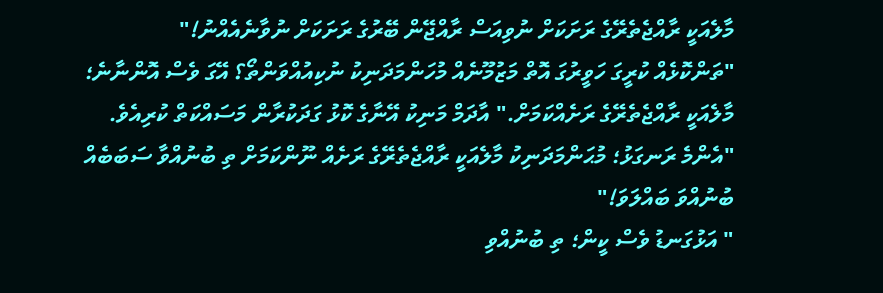މާލެއަކީ ރާއްޖެތެރޭގެ ރަށަކަށް ނުވިއަސް ރާއްޖޭން ބޭރުގެ ރަށަކަށް ނުވާނެއެއްނު!"
"ތަންކޮޅެއް ކުރީގަ ހަވީރުގަ އޮތް މަޒުމޫނެއް މުހަންމަދަނިކު ނުކިއުއްވަންތޯ؟ އޭގަ ވެސް އޮންނާނެ؛ މާލެއަކީ ރާއްޖެތެރޭގެ ރަށެއްކަމަށް." އާދަމް މަނިކު އޭނާގެ ކޮޅު ގަދަކުރާން މަސައްކަތް ކުރިއެވެ. "އެންމެ ރަނގަޅު؛ މުޙަންމަދަނިކު މާލެއަކީ ރާއްޖެތެރޭގެ ރަށެއް ނޫންކަމަށް ތި ބުނުއްވާ ސަބަބެއް ބުނުއްވަ ބައްލަވަ!"
" އަޅުގަނޑު ވެސް ކީން؛ ތި ބުނުއްވި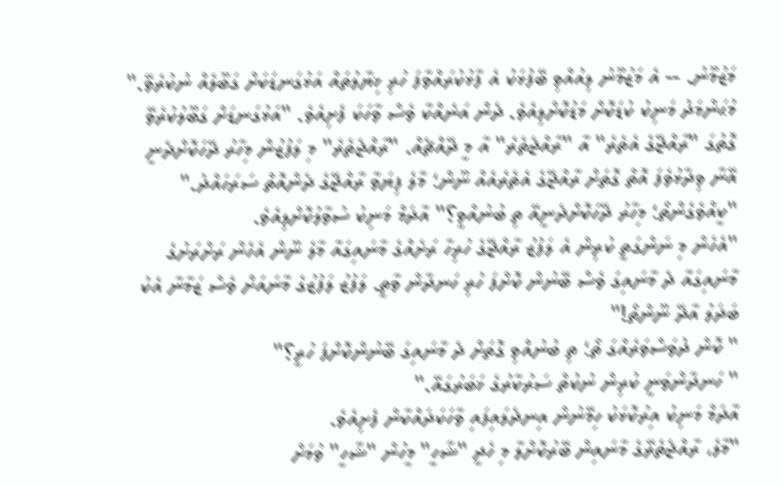މަޒުމޫނު. -- އެ މަޒުމޫނު ލިއުއްވި ބޭފުޅަކު އެ ފާޅުކުރައްވާފަ ހުރި ޚިޔާލުތައް އަޅުގަނޑަކަށް ގަބޫލެއް ނުކުރެވޭ." މުޙަންމަދު މަނިކު ކުޑަކޮށް މަޑުކޮށްލިއެވެ. ދެން އަނެއްކާ ވެސް ވާހަކަ ފެށިއެވެ. "އަޅުގަނޑަށް ގަބޫލުކުރެވޭ ގޮތުގަ "ރާއްޖޭގެ އެތެރެ" އާ "ރާއްޖެތެރެ" އާ މީ ދޭއްޗެއް. "ރާއްޖެތެރެ" މި ލަފުޒުން މިހާރު ދޭހަކޮށްދެނީ އޭނާ ވިދާޅުވެފަ އޮތް ގޮތަށް ރާއްޖޭގެ އެތެރެއެއް ނޫން؛ މާލެ ފިޔަވާ ރާއްޖޭގެ ދެންއޮތް ސަރަހައްދު."
"ކީއްވެގެންތޯ؛ މިހާރު ދޭހަކޮށްދެނީއޭ ތި ބުނުއްވީ؟" އާދަމް މަނިކު ސުވާލުކޮށްލިއެވެ.
"އެހެން މި ނަންގަތީ ކުރިން އެ ލަފުޒު ރާއްޖޭގެ ހުރިހާ ރަށެއްގެ މާނައިގައާ މާލެ ނޫން އެހެން ރަށްރަށުގެ މާނައިގައާ ދެ މާނައިގަ ވެސް ބޭނުން ކޮށްފަ ހުރި ހަނދާން ވާތީ. ލަފުޒު ލަފުޒުގެ މާނައަށް ވެސް ޒަމާނާ އެކު ބަދަލު އާދޭ ނޫންތޯ!"
" ކޮން ދުވަސްވަރެއްގަ ތޯ؛ ތި ބުނުއްވި ގޮތަށް ދެ މާނައިގަ ބޭނުންކޮށްފަ ހުރީ؟"
" ހަނދާންވަނީ ކުރިން ނުކުތް ސަރުކާރުގެ ޚަބަރުގައޭ."
އާދަމް މަނިކު އިރުކޮޅަކު ހިމޭނުން އިނދެލައިފައި ވާހަކަދައްކާން ފެށިއެވެ.
"މާލެ، ރާއްޖެތެރޭގެ މާނައިން ބޭރުކޮށްލާ މި ހެދީ "ޝާހީ" މީހުން "ޝާހީ" ވުމަށް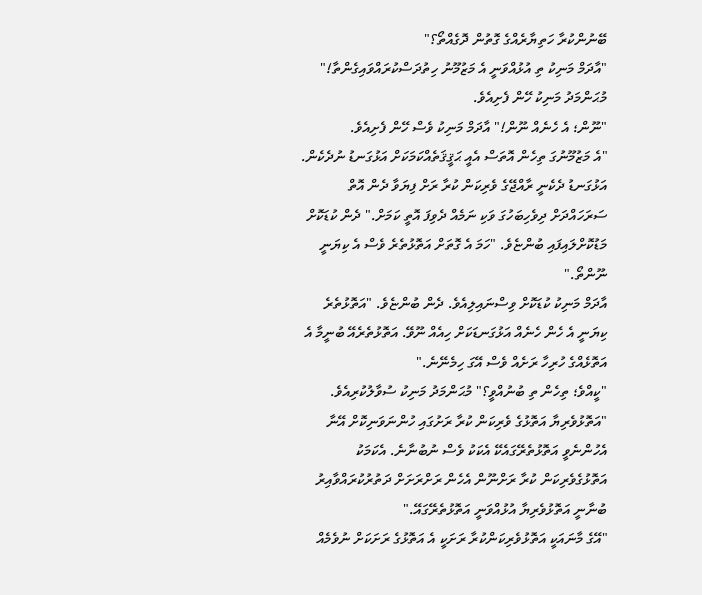ބޭނުންކުރާ ހަތިޔާރެއްގެ ގޮތުން ދޮގެއްތޯ؟"
"އާދަމް މަނިކު ތި އުޅުއްވަނީ އެ މަޒުމޫނު ހިތުދަސްކުރައްވައިގެންތާ!" މުޙަންމަދު މަނިކު ހޭން ފެށިއެވެ.
"ނޫން؛ އެ ހެނެއް ނޫން!" އާދަމް މަނިކު ވެސް ހޭން ފެށިއެވެ.
"އެ މަޒުމޫނުގަ ތިހެން އޮތަސް އެއީ ޙަޤީޤަތެއްކަމަކަށް އަޅުގަނޑު ނުދެކެން. އަޅުގަނޑު ދެކެނީ ރާއްޖޭގެ ވެރިކަން ކުރާ ރަށް ފިޔަވާ ދެން އޮތް ސަރަހައްދަށް ދިވެހިބަހުގަ ވަކި ނަމެއް ދެވިފަ އޮތީ ކަމަށް." ދެން ކުޑަކޮށް މަޑުކޮށްލައިފައި ބުންޏެވެ. "ހަމަ އެ ގޮތަށް އަތޮޅުތެރެ ވެސް އެ ކިޔަނީ ނޫންތޯ."
އާދަމް މަނިކު ކުޑަކޮށް ވިސްނައިލިއެވެ. ދެން ބުންޏެވެ. "އަތޮޅުތެރެ ކިޔަނީ އެ ހެން ހެނެއް އަޅުގަނޑަކަށް ހިއެއް ނޫވޭ. އަތޮޅުތެރެއޭ ބުނީމާ އެ އަތޮޅެއްގެ ހުރިހާ ރަށެއް ވެސް އޭގަ ހިމެނޭނެ."
"ކީއްވެ؛ ތިހެން ތި ބުނުއްވީ؟" މުޙަންމަދު މަނިކު ސުވާލުކުރިއެވެ. "އަތޮޅުވެރިޔާ އަތޮޅުގެ ވެރިކަން ކުރާ ރަށުގައި ހުންނަވަނިކޮށް އޭނާ އެހުންނެވީ އަތޮޅުތެރޭގައެކޭ އެކަކު ވެސް ނުބުނާނެ. އެކަމަކު އަތޮޅުގެވެރިކަން ކުރާ ރަށްނޫން އެހެން ރަށްރަށަށް ދަތުރުކުރައްވާއިރު ބުނާނީ އަތޮޅުވެރިޔާ އުޅުއްވަނީ އަތޮޅުތެރޭގައޭ."
"އޭގެ މާނައަކީ އަތޮޅުވެރިކަންކުރާ ރަށަކީ އެ އަތޮޅުގެ ރަށަކަށް ނުވެމެއް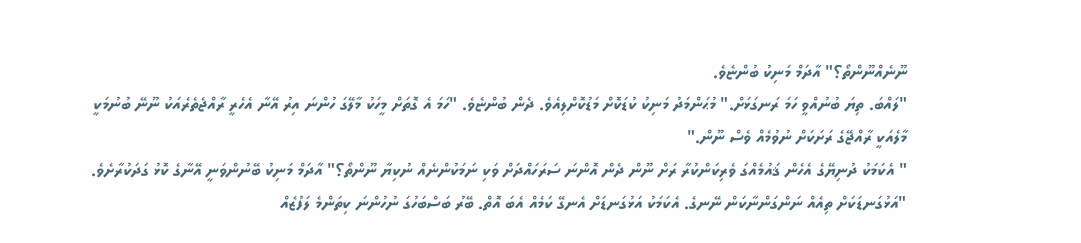ނޫނެއްނޫންތޯ؟" އާދަމް މަނިކު ބުންޏެވެ.
"ލައްބަ. ތިޔަ ބުނުއްވީ ހަމަ ރަނގަޅަށް." މުޙަންމަދު މަނިކު ކުޑަކޮށް މަޑުކޮށްލިއެވެ. ދެން ބުންޏެވެ. "ހަމަ އެ ގޮތަށް މީހަކު މާލޭގަ ހުންނަ އިރު އޭނާ އެހެރީ ރާއްޖެތެރެއަކު ނޫނޭ ބުނުމަކީ މާލެއަކީ ރާއްޖޭގެ ރަށަކަށް ނުވުމެއް ވެސް ނޫން."
" އެކަމަކު ދުނިޔޭގެ އެހެން ޤައުމެއްގަ ވެރިކަންކުރާ ރަށް ނޫން ދެން އޮންނަ ސަރަހައްދަށް ވަކި ނަމަކުންނެއް ނުކިޔާ ނޫންތޯ؟" އާދަމް މަނިކު ބޭނުންވަނީ އޭނާގެ ކޮޅު ގަދަކުރާށެވެ.
"އަޅުގަނޑަކަށް ތިއެއް ނަންގަންނާކަން ނޭނގެ. އެކަމަކު އަޅުގަނޑަށް އެނގޭ ކަމެއް އެބަ އޮތް. ބޭރު ބަސްބަހުގަ ނުހުންނަ ކިތަންމެ ލަފުޒެއް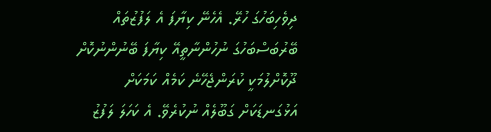ދިވެހިބަހުގަ ހުރޭ. އެހެނޭ ކިޔާފަ އެ ލަފުޒުތައް ބޭރުބަސްބަހުގަ ނުހުންނާތީއޭ ކިޔާފަ ބޭނުންނުކޮށް ދޫކޮށްލުމަކީ ކުރަންޖެހޭނެ ކަމެއް ކަމަކަށް އަޅުގަނޑަކަށް ގަބޫލެއް ނުކުރެވޭ. އެ ކަހަލަ ލަފުޒު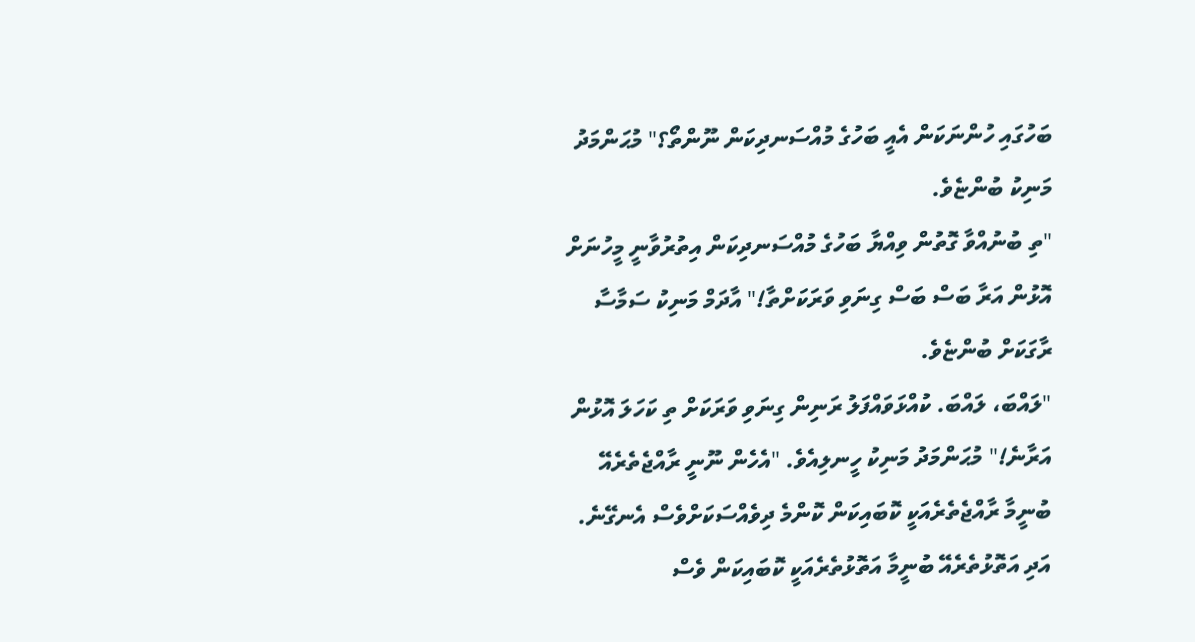ބަހުގައި ހުންނަކަން އެއީ ބަހުގެ މުއްސަނދިކަން ނޫންތޯ؟" މުޙަންމަދު މަނިކު ބުންޏެވެ.
"ތި ބުނުއްވާ ގޮތުން ވިއްޔާ ބަހުގެ މުއްސަނދިކަން އިތުރުވާނީ މީހުނަށް އޮޅުން އަރާ ބަސް ބަސް ގިނަވި ވަރަކަށްތާ!" އާދަމް މަނިކު ސަމާސާ ރާގަކަށް ބުންޏެވެ.
"ލައްބަ، ލައްބަ. ކުއްޅަވައްފަލު ރަނިން ގިނަވި ވަރަކަށް ތި ކަހަލަ އޮޅުން އަރާނެ!" މުޙަންމަދު މަނިކު ހީނލިއެވެ. "އެހެން ނޫނީ ރާއްޖެތެރެއޭ ބުނީމާ ރާއްޖެތެރެއަކީ ކޮބައިކަން ކޮންމެ ދިވެއްސަކަށްވެސް އެނގޭނެ. އަދި އަތޮޅުތެރެއޭ ބުނީމާ އަތޮޅުތެރެއަކީ ކޮބައިކަން ވެސް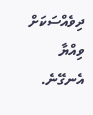ދިވެއްސަކަށް ވިއްޔާ އެނގޭނެ.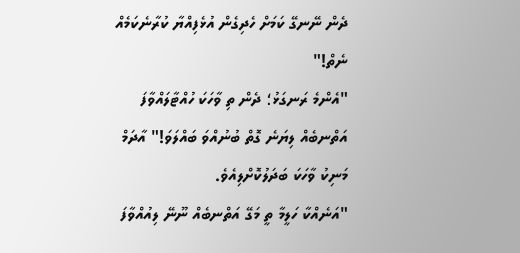ދެން ނޭނގޭ ކަމަށް ހެދިގެން އުޅެފިއްޔާ ކުރާނެކަމެއް ނެތް!"
"އެންމެ ރަނގަޅު؛ ދެން ތި ވާހަކަ ހުއްޓާލައްވާފަ އަތްނބެއް ލިޔަނެ ގޮތް ބުނުއްވަ ބައްލަވަ!" އާދަމް މަނިކު ވާހަކަ ބަދަލުކޮށްލިއެވެ.
"އަނެއްކާ ހަލީމާ ތީ މަގޭ އަތްނބެއް ނޫނޭ ލިއުއްވާފަ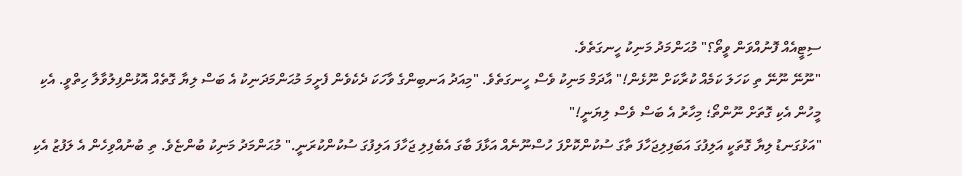ސިޓީއެއް ފޮނުއްވަން ވީތޯ؟" މުޙަންމަދު މަނިކު ހީނގަތެވެ.
"ނޫނޭ ނޫނޭ ތި ކަހަލަ ކަމެއް ކުރާކަށް ނޫޅެން!" އާދަމް މަނިކު ވެސް ހީނގަތެވެ. "މިއަދު އަނބިންގެ ވާހަކަ ދެކެވެން ފެށީމަ މުޙަންމަދަނިކު އެ ބަސް ލިޔާ ގޮތެއް އޮޅުންފިލުވާލާ ހިތްވީ. އެކި މީހުން އެކި ގޮތަށް ނޫންތޯ؛ މިހާރު އެ ބަސް ވެސް ލިޔަނީ!"
"އަޅުގަނޑު ލިޔާ ގޮތަކީ އަލިފުގަ އަބަފިލިޖަހާފަ ތާގަ ސުކުންކޮށްފަ ހުސްނޫނެއް އަޅާފަ ބާގަ އެބެފިލި ޖަހާފަ އަލިފުގަ ސުކުންކުރަނީ." މުޙަންމަދު މަނިކު ބުންޏެވެ. ތި ބުނުއްވިހެން އެ ލަފުޒު އެކި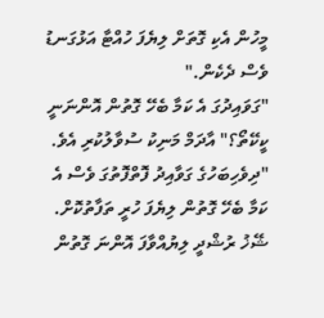މީހުން އެކި ގޮތަށް ލިޔެފަ ހުއްޓާ އަޅުގަނޑު ވެސް ދެކެން."
"ގަވައިދުގަ އެ ކަމާ ބެހޭ ގޮތުން އޮންނަނީ ކީކޭތޯ؟" އާދަމް މަނިކު ސުވާލުކުރި އެވެ.
"ދިވެހިބަހުގެ ގަވާއިދު ފޮތްފޮތުގަ ވެސް އެ ކަމާ ބެހޭ ގޮތުން ލިޔެފަ ހުރީ ތަފާތުކޮށް. ޝޭޚު ރުޝްދީ ލިޔުއްވާފަ އޮންނަ ގޮތުން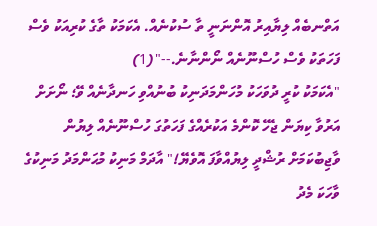އަތްނބެއް ލިޔާއިރު އޮންނަނީ ތާ ސުކުނެއް. އެކަމަކު ތާގެ ކުރިއަކު ވެސް ފަހަތަކު ވެސް ހުސްނޫނެއް ނޯންނާނެ.--"(1)
"އެކަމަކު ކުރީ ދުވަހަކު މުހަންމަދަނިކު ބުނުއްވި ހަނދާނެއް ވޭ؛ ނޯށަށް އަރުވާ ކިޔަން ޖެހޭ ކޮންމެ އަކުރެއްގެ ފަހަތުގަ ހުސްނޫނެއް ލިޔުން ވާޖިބުކަމަށް ރުޝްދީ ލިޔުއްވާފަ އޮވެޔޭ!" އާދަމް މަނިކު މުޙަންމަދު މަނިކުގެ ވާހަކަ މެދު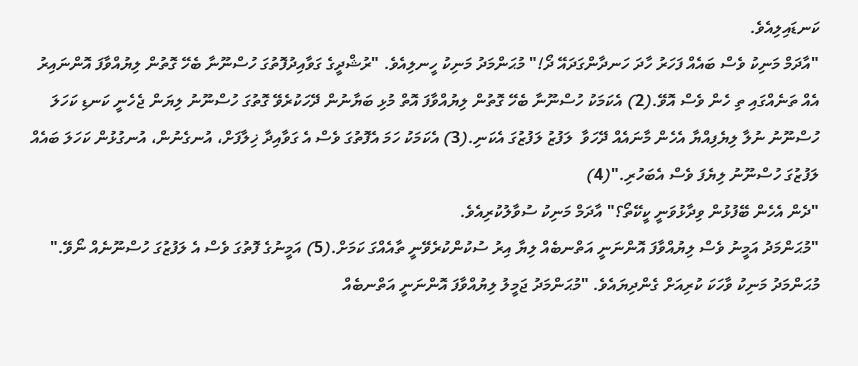ކަނޑައިލިއެވެ.
"އާދަމް މަނިކު ވެސް ބައެއް ފަހަރު ހާދަ ހަނދާންގަދައޭ ދޯ!" މުޙަންމަދު މަނިކު ހީނލިއެވެ. "ރުޝްދީގެ ގަވާއިދުފޮތުގަ ހުސްނޫނާ ބެހޭ ގޮތުން ލިޔުއްވާފަ އޮންނައިރު އެއް ތަނެއްގައި ތި ހެން ވެސް އޮވޭ.(2) އެކަމަކު ހުސްނޫނާ ބެހޭ ގޮތުން ލިޔުއްވާފަ އޮތް މުޅި ބަޔާނުން ދޭހަކުރެވޭ ގޮތުގަ ހުސްނޫނު ލިޔަން ޖެހެނީ ކަނޑި ކަހަލަ ހުސްނޫނު ނުލާ ލިޔެފިއްޔާ އެހެން މާނައެއް ދޭހަވާ  ލަފުޒު ލަފުޒުގަ އެކަނި.(3) އެކަމަކު ހަމަ އެފޮތުގަ ވެސް އެ ގަވާއިދާ ޚިލާފަށް، އުނގެނުން، އުނގުޅުން ކަހަލަ ބައެއް ލަފުޒުގަ ހުސްނޫނު ލިޔެފަ ވެސް އެބަހުރި."(4)
"ދެން އެހެން ބޭފުޅުން ވިދާޅުވަނީ ކީކޭތޯ؟" އާދަމް މަނިކު ސުވާލުކުރިއެވެ.
"މުޙަންމަދު އަމީނު ވެސް ލިޔުއްވާފަ އޮންނަނީ އަތްނބެއް ލިޔާ އިރު ސުކުންކުރެވޭނީ ތާއެއްގަ ކަމަށް.(5) އަމީނުގެ ފޮތުގަ ވެސް އެ ލަފުޒުގަ ހުސްނޫނެއް ނޯވޭ." މުޙަންމަދު މަނިކު ވާހަކަ ކުރިއަށް ގެންދިޔައެވެ. "މުޙަންމަދު ޖަމީލު ލިޔުއްވާފަ އޮންނަނީ އަތްނބެއް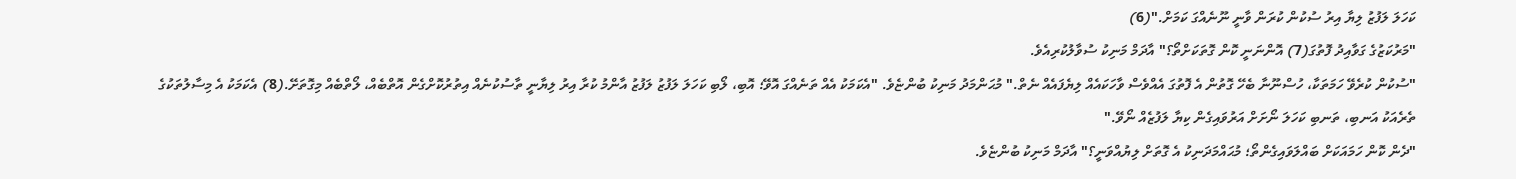ކަހަލަ ލަފުޒު ލިޔާ އިރު ސުކުން ކުރަން ވާނީ ނޫނެއްގަ ކަމަށް."(6)
"މަރުކަޒުގެ ގަވާއިދު ފޮތުގަ(7) އޮންނަނީ ކޮން ގޮތަކަށްތޯ؟" އާދަމް މަނިކު ސުވާލުކުރިއެވެ.
"ސުކުން ކުރެވޭ ހަމަތަކާ، ހުސްނޫނާ ބެހޭ ގޮތުން އެ ފޮތުގަ އެއްވެސް ވާހަކައެއް ލިޔެފައެއް ނެތް." މުޙަންމަދު މަނިކު ބުންޏެވެ. "އެކަމަކު އެއް ތަނެއްގަ އޮވޭ؛ އޮބި، ލޯބި ކަހަލަ ލަފުޒު ލަފުޒު އާންމު ކުރާ އިރު ލިޔާނީ ތާސުކުނެއް އިތުރުކޮށްގެން އޮތްބެއް، ލޯތްބެއް މިގޮތަށޭ.(8) އެކަމަކު އެ މިސާލުތަކުގެ ތެރެއަކު އަނބި، ތަނބި ކަހަލަ ނޯށަށް އަރުވައިގެން ކިޔާ ލަފުޒެއް ނޯވޭ."
"ދެން ކޮން ހަމައަކަށް ބައްލަވައިގެންތޯ؛ މުޙައްމަދަނިކު އެ ގޮތަށް ލިޔުއްވަނީ؟" އާދަމް މަނިކު ބުންޏެވެ.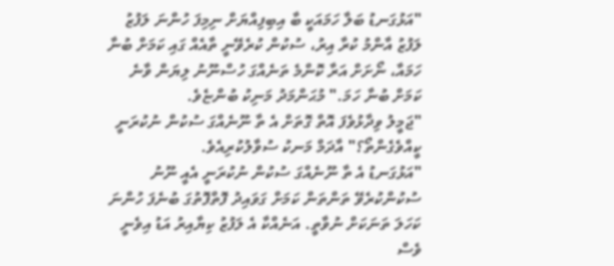"އަޅުގަނޑު ބަލާ ހަމައަކީ ބާ އިބިފިއްޔަށް ނިމިފަ ހުންނަ ލަފުޒު ލަފުޒު އާންމު ކުރާ އިރު، ސުކުން ކުރެވޭނީ ތާއެއް ގައި ކަމަށް ބުނާ ހަމައާ، ނޯށަށް އަރާ ކޮންމެ ތަނެއްގަ ހުސްނޫނު ލިޔަން ވާނެ ކަމަށް ބުނާ ހަމަ." މުޙަންމަދު މަނިކު ބުންޏެވެ.
"ޖަމީލު ވިދާޅުވެފަ އޮތް ގޮތަށް އެ ތާ ނޫނެއްގަ ސުކުން ނުކުރަނީ ކީއްވެގެންތޯ؟" އާދަމް މަނކު ސުވާލުކުރިއެވެ.
"އަޅުގަނޑު އެ ތާ ނޫނެއްގަ ސުކުން ނުކުރަނީ އެއީ ނޫނު ސުކުންކުރެވޭ ތަންތަން ކަމަށް ގަވައިދު ފޮތްފޮތުގަ ބުނެފަ ހުންނަ ކަހަލަ ތަނަކަށް ނުވާތީ. އަނެއްކާ އެ ލަފުޒު ކިޔާއިރު އަޑު އިވެނީ ވެސް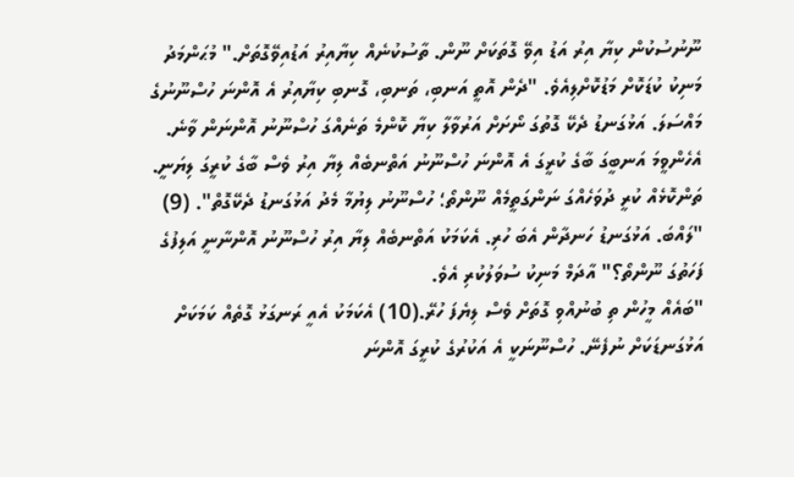ނޫނުސުކުން ކިޔާ އިރު އަޑު އިވޭ ގޮތަކަށް ނޫން. ތާސުކުނެއް ކިޔާއިރު އަޑުއިވޭގޮތަށް." މުޙަންމަދު މަނިކު ކުޑަކޮށް މަޑުކޮށްލިއެވެ. "ދެން އޮތީ އަނބި، ތަނބި، ގޮނބި ކިޔާއިރު އެ އޮންނަ ހުސްނޫނުގެ މައްސަލަ. އަޅުގަނޑު ދެކޭ ގޮތުގަ ނޯށަށް އަރުވާލާ ކިޔާ ކޮންމެ ތަނެއްގަ ހުސްނޫނު އޮންނަން ވާނެ. އެހެންވީމަ އަނބީގަ ބާގެ ކުރީގަ އެ އޮންނަ ހުސްނޫނު އަތްނބެއް ލިޔާ އިރު ވެސް ބާގެ ކުރީގަ ލިޔަނީ. ތަންކޮޅެއް ކުރީ ދުވަހެއްގަ ނަންގަތީމެއް ނޫންތޯ؛ ހުސްނޫނު ލިޔުމާ މެދު އަޅުގަނޑު ދެކޭގޮތް". (9)
"ލައްބަ. އަޅުގަނޑު ހަނދާން އެބަ ހުރި. އެކަމަކު އަތްނބެއް ލިޔާ އިރު ހުސްނޫނު އޮންނާނީ އަލިފުގެ ފަހަތުގަ ނޫންތޯ؟" އާދަމް މަނިކު ސުވަލުކުރި އެވެ.
"ބައެއް މީހުން ތި ބުނުއްވި ގޮތަށް ވެސް ލިޔެފަ ހުރޭ.(10) އެކަމަކު އެއީ ރަނގަޅު ގޮތެއް ކަމަކަށް އަޅުގަނޑަކަށް ނުފެނޭ. ހުސްނޫނަކީ އެ އަކުރުގެ ކުރީގަ އޮންނަ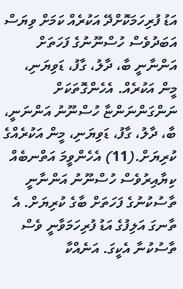އަޑު ފުރިހަމަކޮށްދޭ އަކުރެއް ކަމަށް ވިޔަސް އަބަދުވެސް ހުސްނޫނުގެ ފަހަތަށް އަންނާނީ ބާ، ދާލު، ގާފު، ޑަވިޔަނި، މީން އަކުރެއް. އެހެންގޮތަކަށް ނަންގަންނަންޏާ ހުސްނޫނު އަންނަނީ، ބާ، ދާލު، ގާފު، ޑަވިޔަނި، މީން އަކުރެއްގެ ކުރިޔަށް.(11) އެހެންވީމަ އަތްނބެއް ކިޔާއިރުވެސް ހުސްނޫނު އަންނާނީ ތާސުކުނުގެ ފަހަތަށް ބާގެ ކުރިޔަށް. އެ ތާނގަ އަލިފުގެ އަޑު ފުރިހަމަވާނީ ވެސް ތާސުކުނާ އެކީގަ. އަނެއްކާ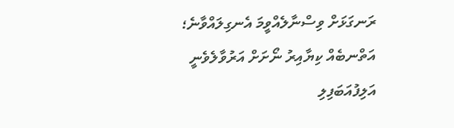ރަނގަޅަށް ވިސްނާލެއްވީމަ އެނގިލައްވާނެ؛ އަތްނބެއް ކިޔާއިރު ނޯށަށް އަރުވާލެވެނީ އަލިފުއަބަފިލި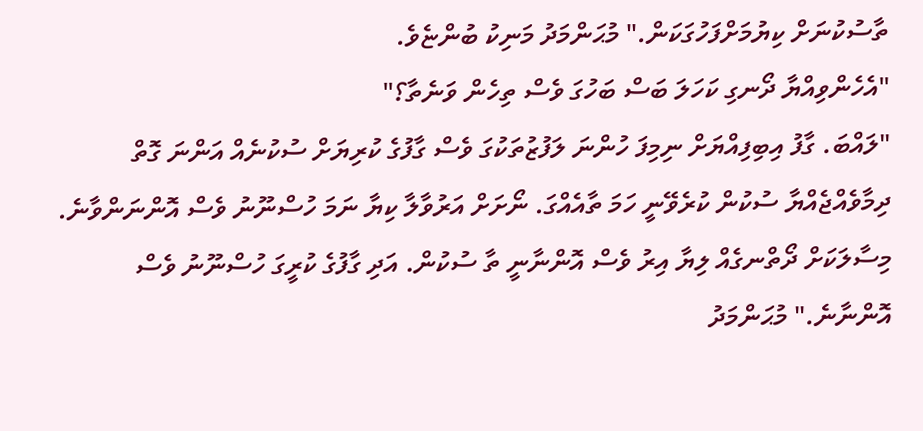ތާސުކުނަށް ކިޔުމަށްފަހުގަކަން." މުޙަންމަދު މަނިކު ބުންޏެވެ.
"އެހެންވިއްޔާ ދޯނގި ކަހަލަ ބަސް ބަހުގަ ވެސް ތިހެން ވަނެތާ؟"
"ލައްބަ. ގާފު އިބިފިއްޔަށް ނިމިފަ ހުންނަ ލަފުޒުތަކުގަ ވެސް ގާފުގެ ކުރިޔަށް ސުކުނެއް އަންނަ ގޮތް ދިމާވެއްޖެއްޔާ ސުކުން ކުރެވޭނީ ހަމަ ތާއެއްގަ. ނޯށަށް އަރުވާލާ ކިޔާ ނަމަ ހުސްނޫނު ވެސް އޮންނަންވާނެ. މިސާލަކަށް ދޯތްނގެއް ލިޔާ އިރު ވެސް އޮންނާނީ ތާ ސުކުން. އަދި ގާފުގެ ކުރީގަ ހުސްނޫނު ވެސް އޮންނާނެ." މުޙަންމަދު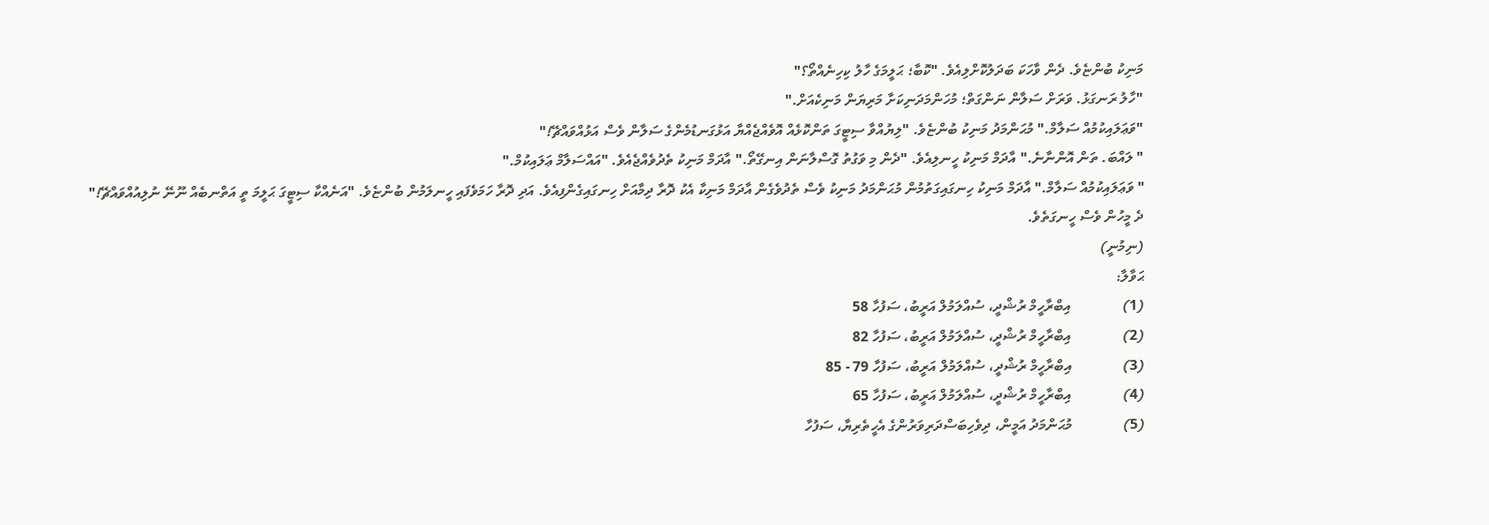މަނިކު ބުންޏެވެ. ދެން ވާހަކަ ބަދަލުކޮށްލިއެވެ. "ކޮބާ؛ ޙަލީމަގެ ހާލު ކިހިނެއްތޯ؟"
"ހާލު ރަނގަޅު. ވަރަށް ސަލާން ނަންގަތް؛ މުހަންމަދަނިކަށާ މަރިޔަން މަނިކެއަށް."
"ވަޢަލައިކުމުއް ސަލާމް." މުޙަންމަދު މަނިކު ބުންޏެވެ. "ލިޔުއްވާ ސިޓީގަ ތަންކޮޅެއް އޮވެއްޖެއްޔާ އަޅުގަނޑުމެންގެ ސަލާން ވެސް އަޅުއްވައްޗޭ!"
" ލައްބަ. ތަން އޮންނާނެ." އާދަމް މަނިކު ހީނލިއެވެ. "ދެން މި ވަގުތު ގޮސްލާނަން އިނގޭތޯ." އާދަމް މަނިކު ތެދުވެއްޖެއެވެ. "އައްސަލާމް ޢަލައިކުމް."
" ވަޢަލައިކުމުއް ސަލާމް." އާދަމް މަނިކު ހިނގައިގަތުމުން މުޙަންމަދު މަނިކު ވެސް ތެދުވެގެން އާދަމް މަނިކާ އެކު ދޮރާ ދިމާއަށް ހިނގައިގެންފިއެވެ. އަދި ދޮރާ ހަމަވެފައި ހީނލަމުން ބުންޏެވެ. "އަނެއްކާ ސިޓީގަ ޙަލީމަ ތީ އަތްނބެއް ނޫނޭ ނުލިއުއްވައްޗޭ!"
ދެ މީހުން ވެސް ހީނގަތެވެ.
(ނިމުނީ)
ޙަވާލާ:
(1)              އިބްރާހީމް ރުޝްދީ، ސުއްލަމުލް އަރީބު، ސަފުހާ 58
(2)              އިބްރާހީމް ރުޝްދީ، ސުއްލަމުލް އަރީބު، ސަފުހާ 82
(3)              އިބްރާހީމް ރުޝްދީ، ސުއްލަމުލް އަރީބު، ސަފުހާ 79 - 85
(4)              އިބްރާހީމް ރުޝްދީ، ސުއްލަމުލް އަރީބު، ސަފުހާ 65
(5)              މުޙަންމަދު އަމީން، ދިވެހިބަސްދަރިވަރުންގެ އެހީތެރިޔާ، ސަފުހާ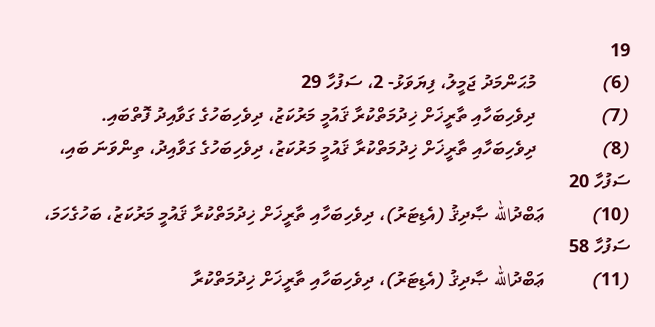19
(6)              މުޙަންމަދު ޖަމީލު، ފިޔަވަޅު- 2، ސަފުހާ 29
(7)              ދިވެހިބަހާއި ތާރީޚަށް ޚިދުމަތްކުރާ ޤައުމީ މަރުކަޒު، ދިވެހިބަހުގެ ގަވާއިދު ފޮތްބައި.
(8)              ދިވެހިބަހާއި ތާރީޚަށް ޚިދުމަތްކުރާ ޤައުމީ މަރުކަޒު، ދިވެހިބަހުގެ ގަވާއިދު، ތިންވަނަ ބައި، ސަފުހާ 20
(10)          ޢަބްދުالله ޞާދިޤު (އެޑިޓަރު)، ދިވެހިބަހާއި ތާރީޚަށް ޚިދުމަތްކުރާ ޤައުމީ މަރުކަޒު، ބަހުގެހަމަ، ސަފުހާ 58
(11)          ޢަބްދުالله ޞާދިޤު (އެޑިޓަރު)، ދިވެހިބަހާއި ތާރީޚަށް ޚިދުމަތްކުރާ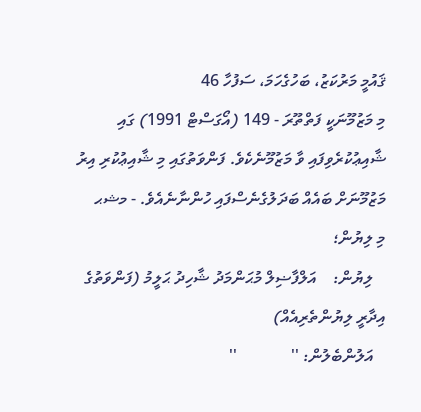ޤައުމީ މަރުކަޒު، ބަހުގެހަމަ، ސަފުހާ 46
މި މަޒުމޫނަކީ ފަތްތޫރަ - 149 (އޯގަސްޓް 1991) ގައި ޝާއިޢުކުރެވިފައި ވާ މަޒުމޫނެކެވެ. ފަންވަތުގައި މި ޝާއިޢުކުރި އިރު މަޒުމޫނަށް ބައެއް ބަދަލުގެނެސްފައި ހުންނާނެއެވެ. - މޝޙ
މި ލިޔުން؛
   ލިޔުން:    އަލްފާޟިލް މުޙަންމަދު ޝާހިދު ޙަލީމު (ފަންވަތުގެ އިދާރީ ލިޔުންތެރިއެއް)
   އަލުންބެލުން: ''             ''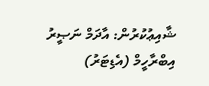ޝާއިޢުކުރުން: އާދަމް ނަޞީރު އިބްރާހީމް (އެޑިޓަރު)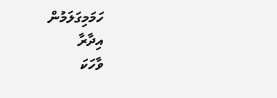ހަމަމިގަލަމުން
އިދާރާ
ވާހަކަ